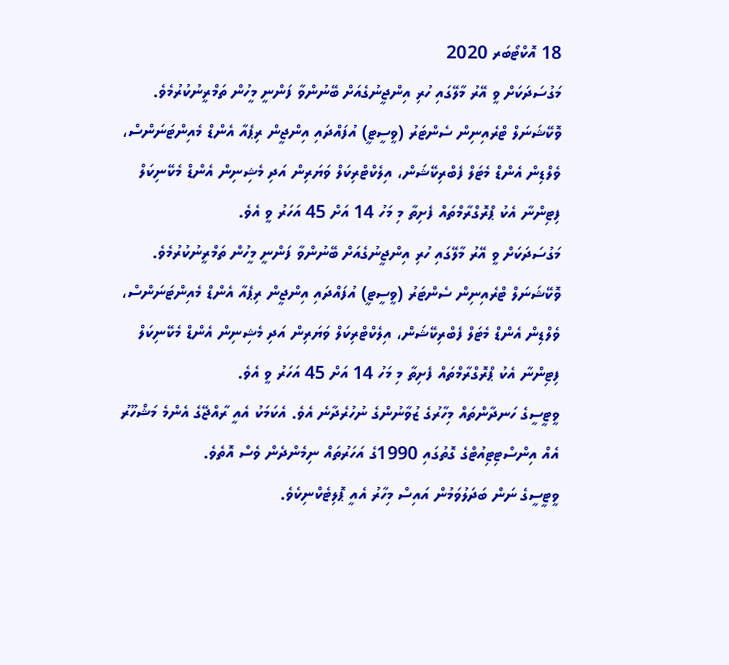18 އޮކްޓޯބަރ 2020
މަގުސަދަކަށް ވީ އޭރު މާލޭގައި ހުރި އިންޖީނުގެއަށް ބޭނުންވާ ފަންނީ މީހުން ތަމްރީނުކުރުމެވެ. ވޮކޭޝަނަލް ޓްރެއިނިން ސެންޓަރު (ވީސީޓީ) އުފައްދައި އިންޖީން ރިޕެއާ އެންޑް މެއިންޓަނަންސް، ވެލްޑިން އެންޑް މެޓަލް ފެބްރިކޭޝަން، އިލެކްޓްރިކަލް ވަޔަރިން އަދި މެޝިނިން އެންޑް މެކޭނިކަލް ފިޓިންނާ އެކު ޕްރޮގްރާމްތައް ފެށިތާ މި މަހު 14 އަށް 45 އަހަރު ވީ އެވެ.
މަގުސަދަކަށް ވީ އޭރު މާލޭގައި ހުރި އިންޖީނުގެއަށް ބޭނުންވާ ފަންނީ މީހުން ތަމްރީނުކުރުމެވެ. ވޮކޭޝަނަލް ޓްރެއިނިން ސެންޓަރު (ވީސީޓީ) އުފައްދައި އިންޖީން ރިޕެއާ އެންޑް މެއިންޓަނަންސް، ވެލްޑިން އެންޑް މެޓަލް ފެބްރިކޭޝަން، އިލެކްޓްރިކަލް ވަޔަރިން އަދި މެޝިނިން އެންޑް މެކޭނިކަލް ފިޓިންނާ އެކު ޕްރޮގްރާމްތައް ފެށިތާ މި މަހު 14 އަށް 45 އަހަރު ވީ އެވެ.
ވީޓީސީގެ ހަނދާންތައް މިހާރުގެ ޒުވާނުންގެ ނުހުރެދާނެ އެވެ. އެކަމަކު އެއީ ރާއްޖޭގެ އެންމެ މަޝްހޫރު އެއް އިންސްޓިޓިއުޓްގެ ގޮތުގައި 1990ގެ އަހަރުތައް ނިމެންދެން ވެސް އޮތެވެ.
ވީޓީސީގެ ނަން ބަދަލުވަމުން އައިސް މިހާރު އެއީ ޕޮލިޓެކްނިކެވެ.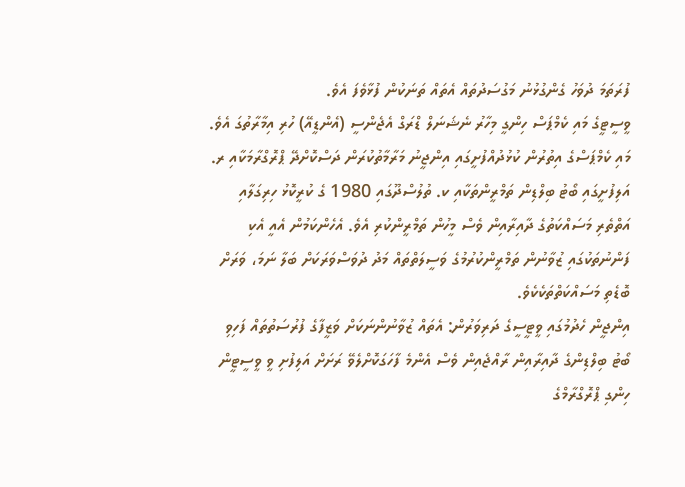ފުރަތަމަ ދުވަހު ގެންގުޅުނު މަގުސަދުތައް އެތައް ތަނަކުން ފުޅާވެފަ އެވެ.
ވީސީޓީގެ މައި ކެމްޕަސް ހިންގީ މިހާރު ނެޝަނަލް ޑްރަގް އެޖެންސީ (އެންޑީއޭ) ހުރި އިމާރާތުގަ އެވެ. މައި ކެމްޕަސްގެ އިތުރުން ކުޅުދުއްފުށީގައި އިންޖީނު މަރާމާތުކުރަން ދަސްކޮށްދޭ ޕްރޮގްރާމަކާއި ރ. އަލިފުށީގައި ބޯޓު ބިލްޑިން ތަމްރީންތަކާއި ކ. ތުލުސްދޫގައި 1980 ގެ ކުރީކޮޅު ހިރިގަލާއި އަތްތެރި މަސައްކަތުގެ ދާއިރާއިން ވެސް މީހުން ތަމްރީންކުރި އެވެ. އެހެންކަމުން އެއީ އެކި ފަންނުތަކުގައި ޒުވާނުން ތަމްރީންކުރުމުގެ ވަސީލަތްތައް މަދު ދުވަސްވަރަކަށް ބަލާ ނަމަ، ވަރަށް ބޮޑެތި މަސައްކަތްތަކެކެވެ.
އިންޖީން ހެދުމުގައި ވީޓީސީގެ ދަރިވަރުން: އެތައް ޒުވާނުންނަކަށް ވަޒީފާގެ ފުރުސަތުތައް ފަހިވި
ބޯޓު ބިލްޑިންގެ ދާއިރާއިން ރާއްޖެއިން ވެސް އެންމެ ފާހަގަކޮށްލެވޭ ރަށަށް އަލިފުށި ވީ ވީސީޓީން ހިންގި ޕްރޮގްރާމްގެ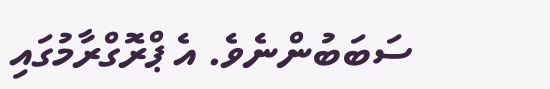ސަބަބުންނެވެ. އެ ޕްރޮގްރާމުގައި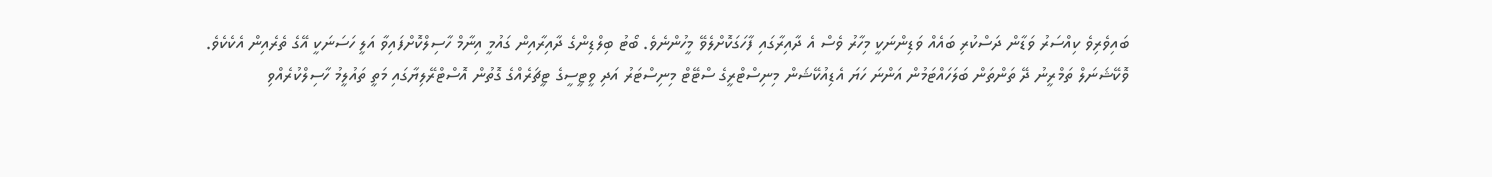ބައިވެރިވެ ކިއްސަރު ވަޑާން ދަސްކުރި ބައެއް ވަޑިންނަކީ މިހާރު ވެސް އެ ދާއިރާގައި ފާހަގަކޮށްލެވޭ މީހުންނެވެ. ބޯޓު ބިލްޑިންގެ ދާއިރާއިން ގައުމީ އިނާމް ހާސިލްކޮށްފައިވާ އަލީ ހަސަނަކީ އޭގެ ތެރެއިން އެކެކެވެ.
ވޮކޭޝަނަލް ތަމްރީނު ދޭ ތަންތަން ބަލަހައްޓަމުން އަންނަ ހަޔަ އެޑިއުކޭޝަން މިނިސްޓްރީގެ ސްޓޭޓް މިނިސްޓަރު އަދި ވީޓީސީގެ ޓީޗަރެއްގެ ގޮތުން އޮސްޓްރޭލިޔާގައި މަތީ ތައުލީމު ހާސިލްކުރެއްވި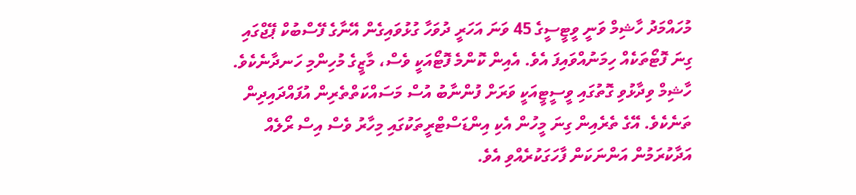މުހައްމަދު ހާޝިމް ވަނީ ވީޓީސީގެ 45 ވަނަ އަހަރީ ދުވަހާ ގުޅުވައިގެން އޭނާގެ ފޭސްބުކް ޕޭޖްގައި ގިނަ ފޮޓޯތަކެއް ހިމަނުއްވައިފަ އެވެ. އެއިން ކޮންމެ ފޮޓޯއަކީ ވެސް، މާޒީގެ މުހިންމި ހަނދާނެކެވެ.
ހާޝިމް ވިދާޅުވި ގޮތުގައި ވީސީޓީއަކީ ވަރަށް ފުންނާބު އުސް މަސައްކަތްތެރިން އުފައްދައިދިން ތަނެކެވެ. އޭގެ ތެރެއިން ގިނަ މީހުން އެކި އިންޑަސްޓްރީތަކުގައި މިހާރު ވެސް އިސް ރޯލެއް އަދާކުރަމުން އަންނަކަން ފާހަގަކުރެއްވި އެވެ.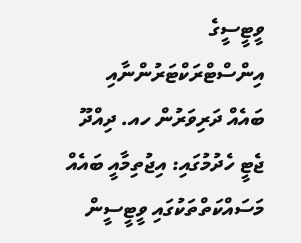ވީޓީސީގެ އިންސްޓްރަކްޓަރުންނާއި ބައެއް ދަރިވަރުން ހއ. ދިއްދޫ ޖެޓީ ހެދުމުގައި: އިޖުތިމާއީ ބައެއް މަސައްކަތްތަކުގައި ވީޓީސީން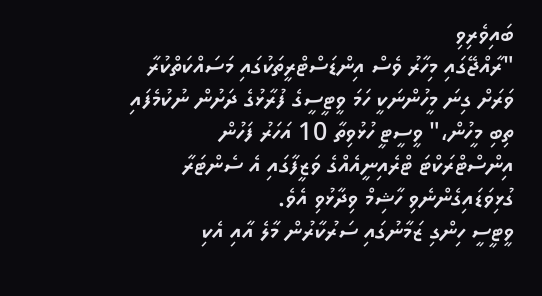ބައިވެރިވި
"ރާއްޖޭގައި މިހާރު ވެސް އިންޑަސްޓްރީތަކުގައި މަސައްކަތްކުރާ ވަރަށް ގިނަ މީހުންނަކީ ހަމަ ވީޓީސީގެ ފުރާޅުގެ ދަށުން ނުކުމެފައި ތިބި މީހުން،" ވީސީޓީ ހުޅުވިތާ 10 އަހަރު ފަހުން އިންސްޓްރަކްޓަ ޓްރެއިނީއެއްގެ ވަޒީފާގައި އެ ސެންޓަރާ ގުޅިވަޑައިގެންނެވި ހާޝިމް ވިދާޅުވި އެވެ.
ވީޓީސީ ހިންގި ޒަމާނުގައި ސަރުކާރުން މާލެ އާއި އެކި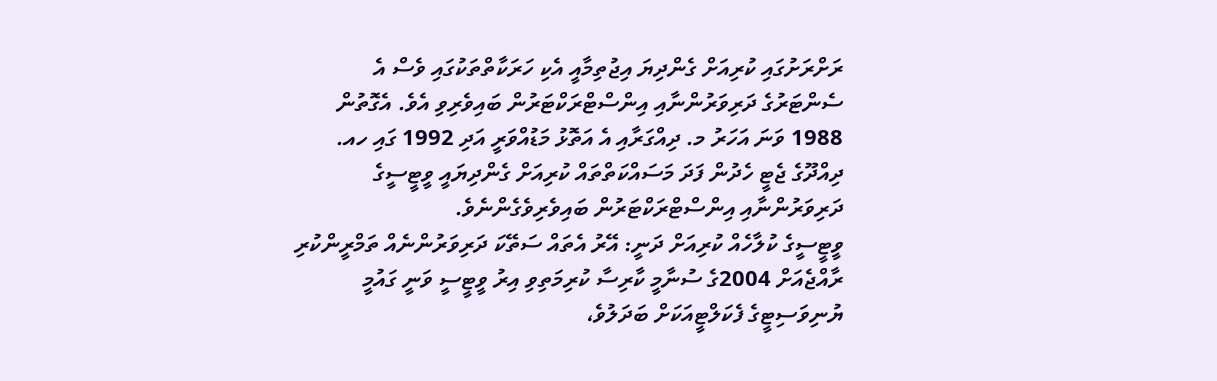ރަށްރަށުގައި ކުރިއަށް ގެންދިޔަ އިޖުތިމާއީ އެކި ހަރަކާތްތަކުގައި ވެސް އެ ސެންޓަރުގެ ދަރިވަރުންނާއި އިންސްޓްރަކްޓަރުން ބައިވެރިވި އެވެ. އެގޮތުން 1988 ވަނަ އަހަރު މ. ދިއްގަރާއި އެ އަތޮޅު މަޑުއްވަރީ އަދި 1992 ގައި ހއ. ދިއްދޫގެ ޖެޓީ ހެދުން ފަދަ މަސައްކަތްތައް ކުރިއަށް ގެންދިޔައީ ވީޓީސީގެ ދަރިވަރުންނާއި އިންސްޓްރަކްޓަރުން ބައިވެރިވެގެންނެވެ.
ވީޓީސީގެ ކުލާހެއް ކުރިއަށް ދަނީ: އޭރު އެތައް ސަތޭކަ ދަރިވަރުންނެއް ތަމްރީންކުރި
ރާއްޖެއަށް 2004ގެ ސުނާމީ ކާރިސާ ކުރިމަތިވި އިރު ވީޓީސީ ވަނީ ގައުމީ ޔުނިވަސިޓީގެ ފެކަލްޓީއަކަށް ބަދަލުވެ،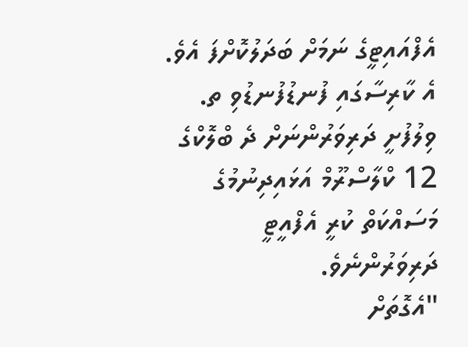އެފްއައިޓީގެ ނަމަށް ބަދަލުކޮށްފަ އެވެ. އެ ކާރިސާގައި ފުނޑުފުނޑުވި ތ. ވިލުފުށީ ދަރިވަރުންނަށް ދެ ބްލޮކްގެ 12 ކްލާސްރޫމް އަޅައިދިނުމުގެ މަސައްކަތް ކުރީ އެފްއީޓީ ދަރިވަރުންނެވެ.
"އެގޮތަށް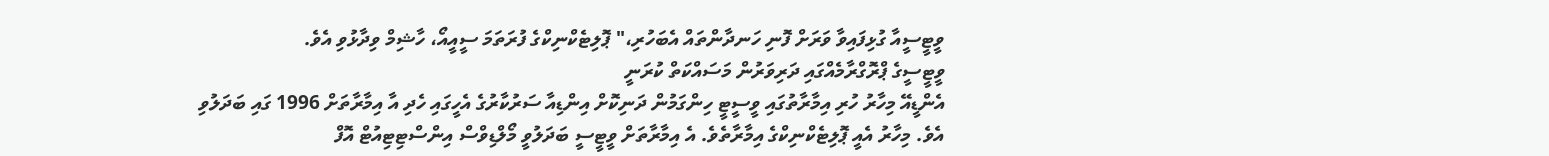ވީޓީސީއާ ގުޅިފައިވާ ވަރަށް ފޮނި ހަނދާންތައް އެބަހުރި،" ޕޮލިޓެކްނިކްގެ ފުރަތަމަ ސީއީއޯ، ހާޝިމް ވިދާޅުވި އެވެ.
ވީޓީސީގެ ޕްރޮގްރާމެއްގައި ދަރިވަރުން މަސައްކަތް ކުރަނީ
އެންޑީއޭ މިހާރު ހުރި އިމާރާތުގައި ވީސީޓީ ހިންގަމުން ދަނިކޮށް އިންޑިއާ ސަރުކާރުގެ އެހީގައި ހެދި އާ އިމާރާތަށް 1996 ގައި ބަދަލުވި އެވެ. މިހާރު އެއީ ޕޮލިޓެކްނިކްގެ އިމާރާތެވެ. އެ އިމާރާތަށް ވީޓީސީ ބަދަލުވީ މޯލްޑިވްސް އިންސްޓިޓިއުޓް އޮފް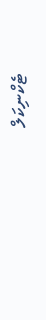ޓެކްނިކަލް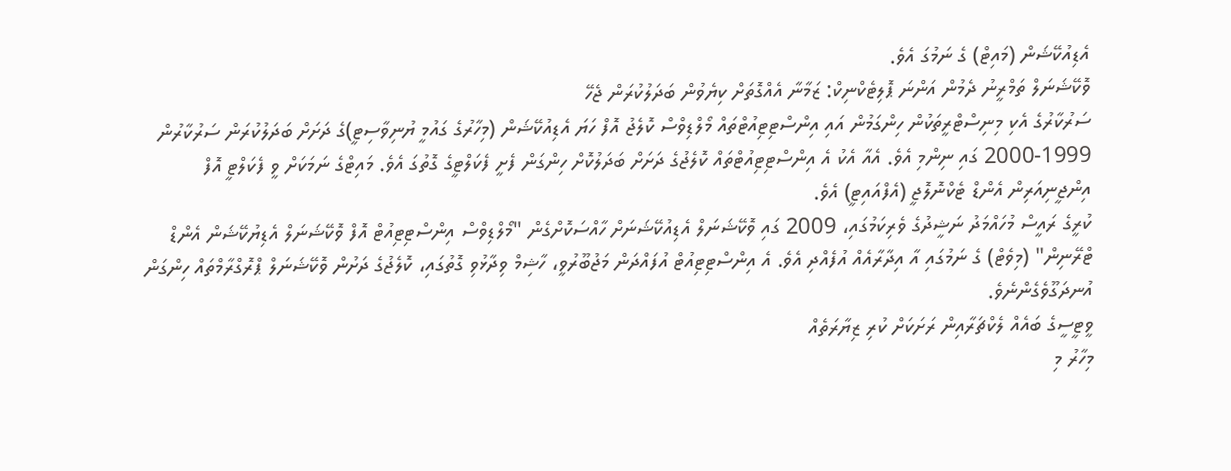އެޑިއުކޭޝަން (މައިޓް) ގެ ނަމުގަ އެވެ.
ވޮކޭޝަނަލް ތަމްރީނު ދެމުން އަންނަ ޕޮލިޓެކްނިކް: ޒަމާނާ އެއްގޮތަށް ކިޔެވުން ބަދަލުކުރަން ޖެހޭ
ސަރުކާރުގެ އެކި މިނިސްޓްރީތަކުން ހިންގަމުން އައި އިންސްޓިޓިއުޓްތައް މޯލްޑިވްސް ކޮލެޖު އޮފް ހަޔަ އެޑިއުކޭޝަން (މިހާރުގެ ގައުމީ ޔުނިވާސިޓީ)ގެ ދަށަށް ބަދަލުކުރަން ސަރުކާރުން 1999-2000 ގައި ނިންމި އެވެ. އެއާ އެކު އެ އިންސްޓިޓިއުޓްތައް ކޮލެޖުގެ ދަށަށް ބަދަލުކޮށް ހިންގަން ފެށީ ފެކަލްޓީގެ ގޮތުގަ އެވެ. މައިޓްގެ ނަމަކަށް ވީ ފެކަލްޓީ އޮފް އިންޖީނިއަރިން އެންޑް ޓެކްނޮލޮޖީ (އެފްއައިޓީ) އެވެ.
ކުރީގެ ރައީސް މުހައްމަދު ނަޝީދުގެ ވެރިކަމުގައި، 2009 ގައި ވޮކޭޝަނަލް އެޑިއުކޭޝަނަށް ހާއްސަކޮށްގެން "މޯލްޑިވްސް އިންސްޓިޓިއުޓް އޮފް ވޮކޭޝަނަލް އެޑިޔުކޭޝަން އެންޑް ޓްރޭނިން" (މިވެޓް) ގެ ނަމުގައި އާ އިދާރާއެއް އުފެއްދި އެވެ. އެ އިންސްޓިޓިއުޓް އުފައްދަން މަޖުބޫރުވީ، ހާޝިމް ވިދާޅުވި ގޮތުގައި، ކޮލެޖުގެ ދަށުން ވޮކޭޝަނަލް ޕްރޮގްރާމްތައް ހިންގަން އުނދަގޫވެގެންނެވެ.
ވީޓީސީގެ ބައެއް ލެކްޗަރާއިން ރަށަކަށް ކުރި ޒިޔާރަތެއް
މިހާރު މި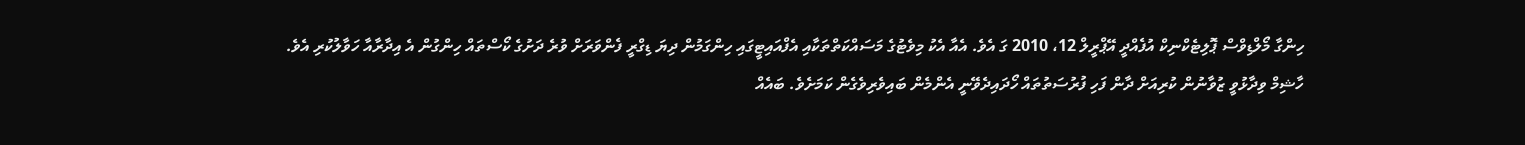ހިންގާ މޯލްޑިވްސް ޕޮލިޓެކްނިކް އުފެއްދީ އޭޕްރީލް 12، 2010 ގަ އެވެ. އެއާ އެކު މިވެޓުގެ މަސައްކަތްތަކާއި އެފްއައިޓީގައި ހިންގަމުން ދިޔަ ޑިގްރީ ފެންވަރަށް ވުރެ ދަށުގެ ކޯސްތައް ހިންގުން އެ އިދާރާއާ ހަވާލުކުރި އެވެ.
ހާޝިމް ވިދާޅުވީ ޒުވާނުން ކުރިއަށް ދާން ފަހި ފުރުސަތުތައް ހޯދައިދެވޭނީ އެންމެން ބައިވެރިވެގެން ކަމަށެވެ. ބައެއް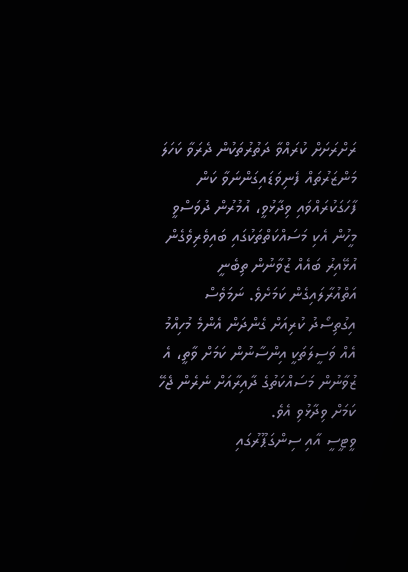ރަށްރަށަށް ކުރައްވާ ދަތުރުތަކުން ދެރަވާ ކަހަލަ މަންޒަރުތައް ފެނިވަޑައިގަންނަވާ ކަން ފާހަގަކުރައްވައި ވިދާޅުވީ، އުމުރުން ދުވަސްވީ މީހުން އެކި މަސައްކަތްތަކުގައި ބައިވެރިވެގެން އުޅޭއިރު ބައެއް ޒުވާނުން ތިބެނީ އަތްއުރާލައިގެން ކަމަށެވެ. ނަމަވެސް އިގުތިސޯދު ކުރިއަށް ގެންދަން އެންމެ މުހިއްމު އެއް ވަސީލަތަކީ އިންސާނުން ކަމަށް ވާތީ، އެ ޒުވާނުން މަސައްކަތުގެ ދާއިރާއަށް ނެރެން ޖެހޭ ކަމަށް ވިދާޅުވި އެވެ.
ވީޓީސީ އާއި ސިންގަޕޫރުގައި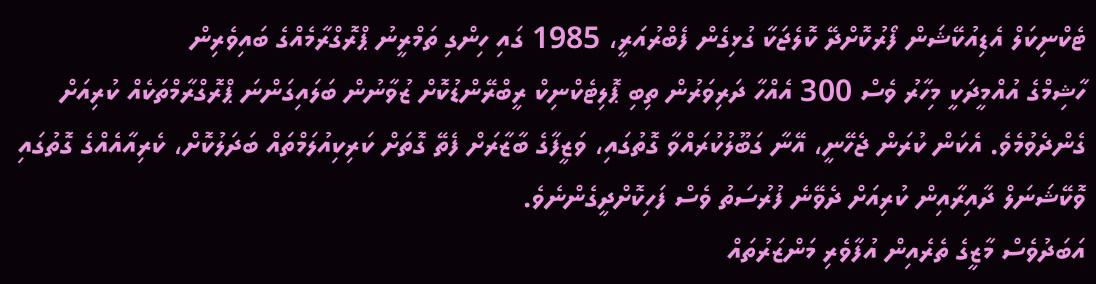ޓެކްނިކަލް އެޑިއުކޭޝަން ފޯރުކޮށްދޭ ކޮލެޖަކާ ގުޅިގެން ފެބްރުއަރީ، 1985 ގައި ހިންގި ތަމްރީނު ޕްރޮގްރާމެއްގެ ބައިވެރިން
ހާޝިމްގެ އުއްމީދަކީ މިހާރު ވެސް 300 އެއްހާ ދަރިވަރުން ތިބި ޕޮލިޓެކްނިކް ރީބްރޭންޑުކޮށް ޒުވާނުން ބަލައިގަންނަ ޕްރޮގްރާމްތަކެއް ކުރިއަށް ގެންދެވުމެވެ. އެކަން ކުރަން ޖެހޭނީ، އޭނާ ގަބޫލުކުރައްވާ ގޮތުގައި، ވަޒީފާގެ ބާޒާރަށް ފެތޭ ގޮތަށް ކަރިކިއުލަމްތައް ބަދަލުކޮށް، ކެރިއާއެއްގެ ގޮތުގައި ވޮކޭޝަނަލް ދާއިރާއިން ކުރިއަށް ދެވޭނެ ފުރުސަތު ވެސް ފަހިކޮށްދީގެންނެވެ.
އަބަދުވެސް މާޒީގެ ތެރެއިން އުފާވެރި މަންޒަރުތައް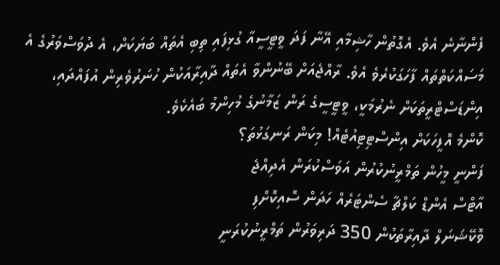ފެންނާނެ އެވެ. އެގޮތުން ހާޝިމާއި އޭނާ ފަދަ ވީޓީސީއާ ގުޅިފައި ތިބި އެތައް ބަޔަކަށް، އެ ދުވަސްވަރުގެ އެ މަސައްކަތްތައް ފާހަގަކުރެވެ އެވެ. ރާއްޖެއަށް ބޭނުންވާ އެތައް ދާއިރާއަކުން ހުނަރުވެރިން އުފައްދައި، އިންޑަސްޓްރީތަކަށް ނެރުމަކީ، ވީޓީސީގެ ރަން ޒަމާނުގެ މުހިންމު ބައެކެވެ.
ކޮންމެ އޮފީހަކަށް އިންސްޓިޓިއުޓެއް! މިކަން ރަނގަޅުތަ؟
ފަންނީ މީހުން ތަމްރީނުކުރުން އަވަސްކުރަން އެދިއްޖެ
އާޓްސް އެންޑް ކަލްޗާ ސެންޓަރެއް ހަދަން ސޮއިކޮށްފި
ވޮކޭޝަނަލް ދާއިރާތަކުން 350 ދަރިވަރުން ތަމްރީނުކުރަނީ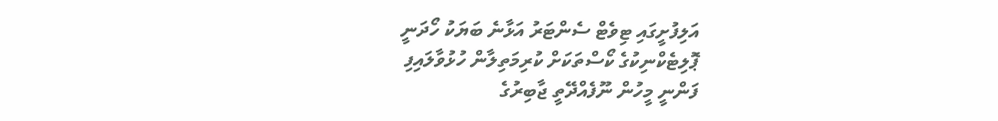އަލިފުށީގައި ޓިވެޓް ސެންޓަރު އަޅާނެ ބަޔަކު ހޯދަނީ
ޕޮލިޓެކްނިކުގެ ކޯސްތަކަށް ކުރިމަތިލާން ހުޅުވާލައިފި
ފަންނީ މީހުން ނޫފެއްދޭތީ ޖާބިރުގެ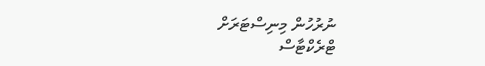ނުރުހުން މިނިސްޓަރަށް
ޓްރެކްޓާސް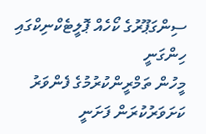ސިންގަޕޫރުގެ ކޯހެއް ޕޮލީޓެކްނިކްގައި ހިންގަނީ
މީހުން ތަމްރީންކުރުމުގެ ފެންވަރު ކަށަވަރުކުރަން ފަށަނީ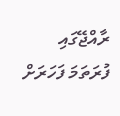ރާއްޖޭގައި ފުރަތަމަ ފަހަރަށް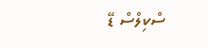ސްކިލްސް ޑޭ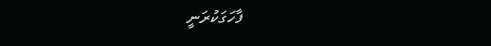ފާހަގަކުރަނީ